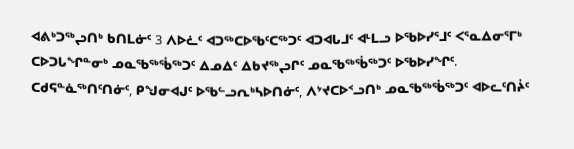ᐊᕕᒃᑐᖅᖢᑎᒃ ᑲᑎᒪᓃᑦ 3 ᐱᐅᓛᑦ ᐊᑐᖅᑕᐅᖃᑦᑕᖅᑐᑦ ᐊᑐᐊᒐᒧᑦ ᐊᒻᒪᓗ ᐅᖃᐅᓯᕐᒧᑦ ᐸᕐᓇᐃᓂᕐᒥᒃ ᑕᐅᑐᒐᖏᓐᓂᒃ ᓄᓇᖃᖅᖄᖅᑐᑦ ᐃᓄᐃᑦ ᐃᑲᔪᖅᖢᒋᑦ ᓄᓇᖃᖅᖄᖅᑐᑦ ᐅᖃᐅᓯᖏᑦ. ᑕᑯᕋᓐᓈᖅᑎᑦᑎᓃᑦ, ᑭᖑᓂᐊᒍᑦ ᐅᖃᓪᓗᕆᒃᓴᐅᑎᓃᑦ, ᐱᔾᔪᑕᐅᑉᓗᑎᒃ ᓄᓇᖃᖅᖄᖅᑐᑦ ᐊᐅᓚᑦᑎᔩᑦ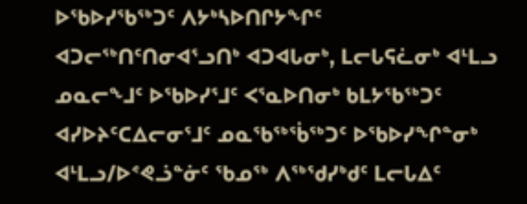ᐅᖃᐅᓯᖃᖅᑐᑦ ᐱᔭᒃᓴᐅᑎᒋᔭᖏᑦ ᐊᑐᓕᖅᑎᑦᑎᓂᐊᕐᓗᑎᒃ ᐊᑐᐊᒐᓂᒃ, ᒪᓕᒐᕋᓛᓂᒃ ᐊᒻᒪᓗ ᓄᓇᓕᖕᒧᑦ ᐅᖃᐅᓯᕐᒧᑦ ᐸᕐᓇᐅᑎᓂᒃ ᑲᒪᔭᖃᖅᑐᑦ ᐊᓯᐅᔨᑦᑕᐃᓕᓂᕐᒧᑦ ᓄᓇᖃᖅᖄᖅᑐᑦ ᐅᖃᐅᓯᖏᓐᓂᒃ ᐊᒻᒪᓗ/ᐅᕝᕙᓘᓐᓃᑦ ᖃᓄᖅ ᐱᖅᖁᓯᒃᑯᑦ ᒪᓕᒐᐃᑦ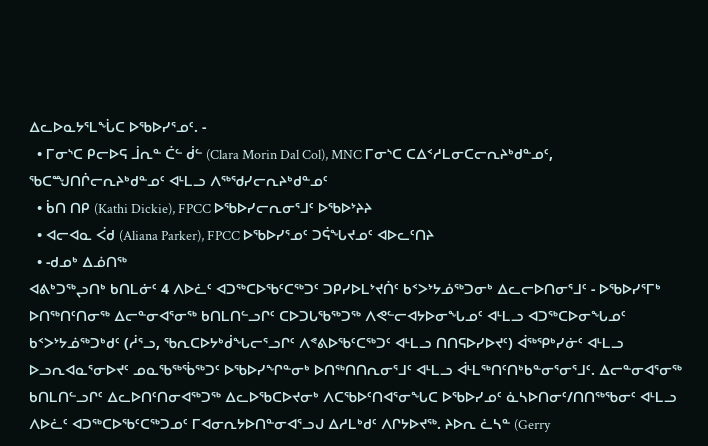ᐃᓚᐅᓇᔭᕐᒪᖔᑕ ᐅᖃᐅᓯᕐᓄᑦ. -
  • ᒥᓂᔅᑕ ᑭᓕᐅᕋ ᒨᕆᓐ ᑖᓪ ᑰᓪ (Clara Morin Dal Col), MNC ᒥᓂᔅᑕ ᑕᐃᑉᓱᒪᓂᑕᓕᕆᔨᒃᑯᓐᓄᑦ, ᖃᑕᙳᑎᒌᓕᕆᔨᒃᑯᓐᓄᑦ ᐊᒻᒪᓗ ᐱᖅᖁᓯᓕᕆᔨᒃᑯᓐᓄᑦ
  • ᑳᑎ ᑎᑭ (Kathi Dickie), FPCC ᐅᖃᐅᓯᓕᕆᓂᕐᒧᑦ ᐅᖃᐅᔾᔨᔨ
  • ᐊᓕᐊᓇ ᐹᑯ (Aliana Parker), FPCC ᐅᖃᐅᓯᕐᓄᑦ ᑐᕌᖓᔪᓄᑦ ᐊᐅᓚᑦᑎᔨ
  • -ᑯᓄᒃ ᐃᓅᑎᖅ
ᐊᕕᒃᑐᖅᖢᑎᒃ ᑲᑎᒪᓃᑦ 4 ᐱᐅᓛᑦ ᐊᑐᖅᑕᐅᖃᑦᑕᖅᑐᑦ ᑐᑭᓯᐅᒪᔾᔪᑏᑦ ᑲᑉᐳᔾᔭᓅᖅᑐᓂᒃ ᐃᓚᓕᐅᑎᓂᕐᒧᑦ - ᐅᖃᐅᓯᕐᒥᒃ ᐅᑎᖅᑎᑦᑎᓂᖅ ᐃᓕᓐᓂᐊᕐᓂᖅ ᑲᑎᒪᑎᓪᓗᒋᑦ ᑕᐅᑐᒐᖃᖅᑐᖅ ᐱᕙᓪᓕᐊᔭᐅᓂᖓᓄᑦ ᐊᒻᒪᓗ ᐊᑐᖅᑕᐅᓂᖓᓄᑦ ᑲᑉᐳᔾᔭᓅᖅᑐᒃᑯᑦ (ᓲᕐᓗ, ᖃᕆᑕᐅᔭᒃᑰᖓᓕᕐᓗᒋᑦ ᐱᕝᕕᐅᖃᑦᑕᖅᑐᑦ ᐊᒻᒪᓗ ᑎᑎᕋᐅᓯᐅᔪᑦ) ᐋᖅᕿᒃᓯᓃᑦ ᐊᒻᒪᓗ ᐅᓗᕆᐊᓇᕐᓂᐅᔪᑦ ᓄᓇᖃᖅᖄᖅᑐᑦ ᐅᖃᐅᓯᖏᓐᓂᒃ ᐅᑎᖅᑎᑎᕆᓂᕐᒧᑦ ᐊᒻᒪᓗ ᐋᒻᒪᖅᑎᑦᑎᒃᑲᓐᓂᕐᓂᕐᒧᑦ. ᐃᓕᓐᓂᐊᕐᓂᖅ ᑲᑎᒪᑎᓪᓗᒋᑦ ᐃᓚᐅᑎᑦᑎᓂᐊᖅᑐᖅ ᐃᓚᐅᖃᑕᐅᔪᓂᒃ ᐱᑕᖃᐅᑦᑎᐊᕐᓂᖓᑕ ᐅᖃᐅᓯᓄᑦ ᓈᓴᐅᑎᓂᑦ/ᑎᑎᖅᖃᓂᑦ ᐊᒻᒪᓗ ᐱᐅᓛᑦ ᐊᑐᖅᑕᐅᖃᑦᑕᖅᑐᓄᑦ ᒥᐊᓂᕆᔭᐅᑎᓐᓂᐊᕐᓗᒍ ᐃᓱᒪᒃᑯᑦ ᐱᒋᔭᐅᔪᖅ. ᔨᐅᕆ ᓛᓴᓐ (Gerry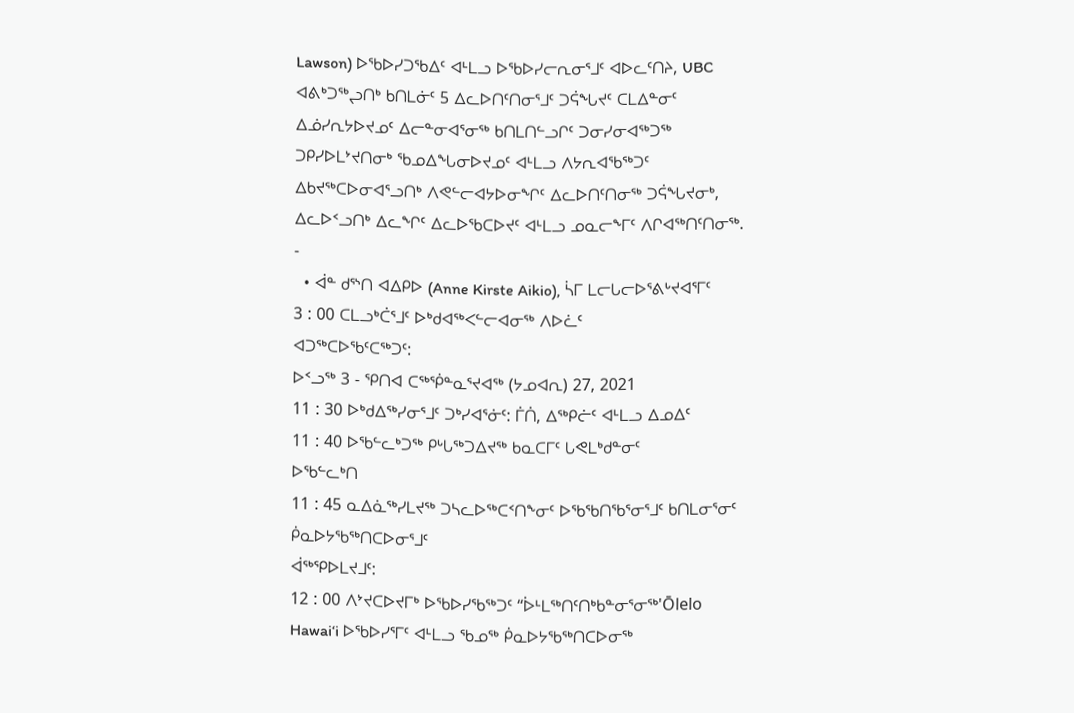Lawson) ᐅᖃᐅᓯᑐᖃᐃᑦ ᐊᒻᒪᓗ ᐅᖃᐅᓯᓕᕆᓂᕐᒧᑦ ᐊᐅᓚᑦᑎᔨ, UBC
ᐊᕕᒃᑐᖅᖢᑎᒃ ᑲᑎᒪᓃᑦ 5 ᐃᓚᐅᑎᑦᑎᓂᕐᒧᑦ ᑐᕌᖓᔪᑦ ᑕᒪᐃᓐᓂᑦ ᐃᓅᓯᕆᔭᐅᔪᓄᑦ ᐃᓕᓐᓂᐊᕐᓂᖅ ᑲᑎᒪᑎᓪᓗᒋᑦ ᑐᓂᓯᓂᐊᖅᑐᖅ ᑐᑭᓯᐅᒪᔾᔪᑎᓂᒃ ᖃᓄᐃᖓᓂᐅᔪᓄᑦ ᐊᒻᒪᓗ ᐱᔭᕆᐊᖃᖅᑐᑦ ᐃᑲᔪᖅᑕᐅᓂᐊᕐᓗᑎᒃ ᐱᕙᓪᓕᐊᔭᐅᓂᖏᑦ ᐃᓚᐅᑎᑦᑎᓂᖅ ᑐᕌᖓᔪᓂᒃ, ᐃᓚᐅᑉᓗᑎᒃ ᐃᓚᖏᑦ ᐃᓚᐅᖃᑕᐅᔪᑦ ᐊᒻᒪᓗ ᓄᓇᓕᖕᒥᑦ ᐱᒋᐊᖅᑎᑦᑎᓂᖅ. -
  • ᐋᓐ ᑯᕐᔅᑎ ᐊᐃᑭᐅ (Anne Kirste Aikio), ᓵᒥ ᒪᓕᒐᓕᐅᕐᕕᒡᔪᐊᕐᒥᑦ
3 : 00 ᑕᒪᓗᒃᑖᕐᒧᑦ ᐅᒃᑯᐊᖅᐸᓪᓕᐊᓂᖅ ᐱᐅᓛᑦ
ᐊᑐᖅᑕᐅᖃᑦᑕᖅᑐᑦ:
ᐅᑉᓗᖅ 3 - ᕿᑎᐊ ᑕᖅᖀᓐᓇᕐᔪᐊᖅ (ᔭᓄᐊᕆ) 27, 2021
11 : 30 ᐅᒃᑯᐃᖅᓯᓂᕐᒧᑦ ᑐᒃᓯᐊᕐᓃᑦ: ᒦᑏ, ᐃᖅᑭᓖᑦ ᐊᒻᒪᓗ ᐃᓄᐃᑦ
11 : 40 ᐅᖃᓪᓚᒃᑐᖅ ᑭᒡᒐᖅᑐᐃᔪᖅ ᑲᓇᑕᒥᑦ ᒐᕙᒪᒃᑯᓐᓂᑦ
ᐅᖃᓪᓚᒃᑎ
11 : 45 ᓇᐃᓈᖅᓯᒪᔪᖅ ᑐᓴᓚᐅᖅᑕᑉᑎᖕᓂᑦ ᐅᖃᖃᑎᖃᕐᓂᕐᒧᑦ ᑲᑎᒪᓂᕐᓂᑦ ᑮᓇᐅᔭᖃᖅᑎᑕᐅᓂᕐᒧᑦ
ᐋᖅᕿᐅᒪᔪᒧᑦ:
12 : 00 ᐱᔾᔪᑕᐅᔪᒥᒃ ᐅᖃᐅᓯᖃᖅᑐᑦ “ᐆᒻᒪᖅᑎᑦᑎᒃᑲᓐᓂᕐᓂᖅ'Ōlelo Hawai‘i ᐅᖃᐅᓯᕐᒥᑦ ᐊᒻᒪᓗ ᖃᓄᖅ ᑮᓇᐅᔭᖃᖅᑎᑕᐅᓂᖅ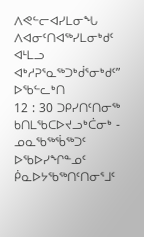ᐱᕙᓪᓕᐊᓯᒪᓂᖓ ᐱᐊᓂᑦᑎᐊᖅᓯᒪᓂᒃᑯᑦ ᐊᒻᒪᓗ ᐊᒃᓱᕈᕐᓇᖅᑐᒃᑰᕐᓂᒃᑯᑦ”
ᐅᖃᓪᓚᒃᑎ
12 : 30 ᑐᑭᓯᑎᑦᑎᓂᖅ ᑲᑎᒪᖃᑕᐅᔪᓗᒃᑖᓂᒃ - ᓄᓇᖃᖅᖄᖅᑐᑦ ᐅᖃᐅᓯᖏᓐᓄᑦ ᑮᓇᐅᔭᖃᖅᑎᑦᑎᓂᕐᒧᑦ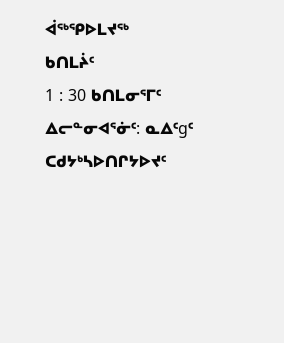ᐋᖅᕿᐅᒪᔪᖅ
ᑲᑎᒪᔩᑦ
1 : 30 ᑲᑎᒪᓂᕐᒥᑦ ᐃᓕᓐᓂᐊᕐᓃᑦ: ᓇᐃᑦgᑦ ᑕᑯᔭᒃᓴᐅᑎᒋᔭᐅᔪᑦ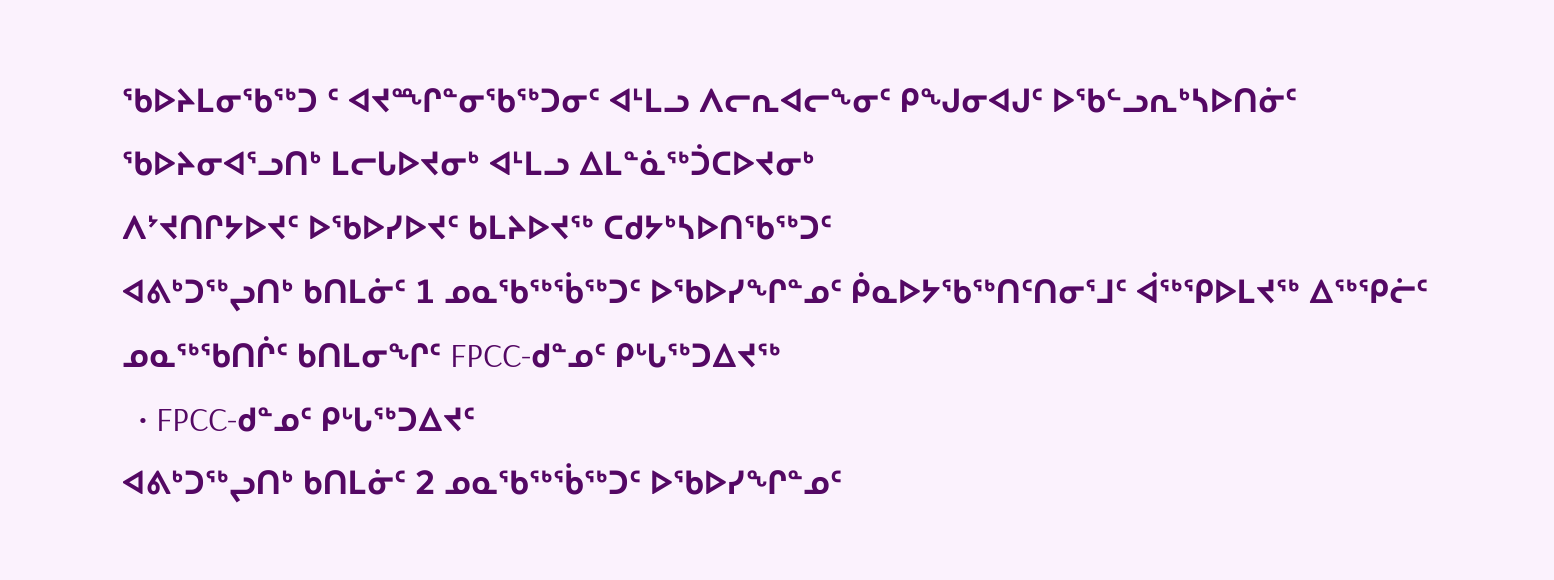ᖃᐅᔨᒪᓂᖃᖅᑐ ᑦ ᐊᔪᙱᓐᓂᖃᖅᑐᓂᑦ ᐊᒻᒪᓗ ᐱᓕᕆᐊᓕᖕᓂᑦ ᑭᖑᓂᐊᒍᑦ ᐅᖃᓪᓗᕆᒃᓴᐅᑎᓃᑦ ᖃᐅᔨᓂᐊᕐᓗᑎᒃ ᒪᓕᒐᐅᔪᓂᒃ ᐊᒻᒪᓗ ᐃᒪᓐᓈᖅᑑᑕᐅᔪᓂᒃ
ᐱᔾᔪᑎᒋᔭᐅᔪᑦ ᐅᖃᐅᓯᐅᔪᑦ ᑲᒪᔨᐅᔪᖅ ᑕᑯᔭᒃᓴᐅᑎᖃᖅᑐᑦ
ᐊᕕᒃᑐᖅᖢᑎᒃ ᑲᑎᒪᓃᑦ 1 ᓄᓇᖃᖅᖄᖅᑐᑦ ᐅᖃᐅᓯᖏᓐᓄᑦ ᑮᓇᐅᔭᖃᖅᑎᑦᑎᓂᕐᒧᑦ ᐋᖅᕿᐅᒪᔪᖅ ᐃᖅᕿᓖᑦ ᓄᓇᖅᖃᑎᒌᑦ ᑲᑎᒪᓂᖏᑦ FPCC-ᑯᓐᓄᑦ ᑭᒡᒐᖅᑐᐃᔪᖅ
  • FPCC-ᑯᓐᓄᑦ ᑭᒡᒐᖅᑐᐃᔪᑦ
ᐊᕕᒃᑐᖅᖢᑎᒃ ᑲᑎᒪᓃᑦ 2 ᓄᓇᖃᖅᖄᖅᑐᑦ ᐅᖃᐅᓯᖏᓐᓄᑦ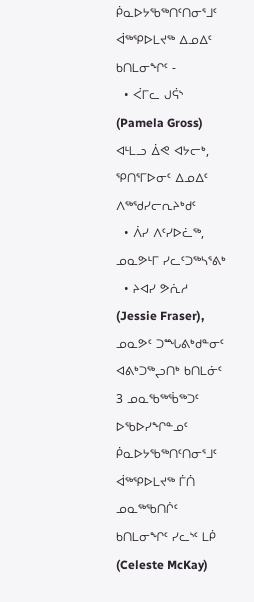ᑮᓇᐅᔭᖃᖅᑎᑦᑎᓂᕐᒧᑦ ᐋᖅᕿᐅᒪᔪᖅ ᐃᓄᐃᑦ ᑲᑎᒪᓂᖏᑦ -
  • ᐹᒥᓚ ᒍᕌᔅ (Pamela Gross) ᐊᒻᒪᓗ ᐄᕙ ᐊᔭᓕᒃ, ᕿᑎᕐᒥᐅᓂᑦ ᐃᓄᐃᑦ ᐱᖅᖁᓯᓕᕆᔨᒃᑯᑦ
  • ᐲᓯ ᐱᑦᓯᐅᓛᖅ, ᓄᓇᕗᒻᒥ ᓯᓚᑦᑐᖅᓴᕐᕕᒃ
  • ᔨᐊᓯ ᕗᕇᓱ (Jessie Fraser), ᓄᓇᕗᑦ ᑐᙵᕕᒃᑯᓐᓂᑦ
ᐊᕕᒃᑐᖅᖢᑎᒃ ᑲᑎᒪᓃᑦ 3 ᓄᓇᖃᖅᖄᖅᑐᑦ ᐅᖃᐅᓯᖏᓐᓄᑦ ᑮᓇᐅᔭᖃᖅᑎᑦᑎᓂᕐᒧᑦ ᐋᖅᕿᐅᒪᔪᖅ ᒦᑏ ᓄᓇᖅᖃᑎᒌᑦ ᑲᑎᒪᓂᖏᑦ ᓯᓚᔅᑦ ᒪᑮ (Celeste McKay)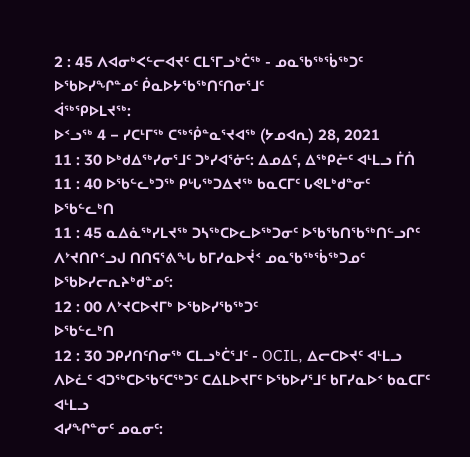2 : 45 ᐱᐊᓂᒃᐸᓪᓕᐊᔪᑦ ᑕᒪᕐᒥᓗᒃᑖᖅ - ᓄᓇᖃᖅᖄᖅᑐᑦ ᐅᖃᐅᓯᖏᓐᓄᑦ ᑮᓇᐅᔭᖃᖅᑎᑦᑎᓂᕐᒧᑦ
ᐋᖅᕿᐅᒪᔪᖅ:
ᐅᑉᓗᖅ 4 − ᓯᑕᒻᒥᖅ ᑕᖅᖀᓐᓇᕐᔪᐊᖅ (ᔭᓄᐊᕆ) 28, 2021
11 : 30 ᐅᒃᑯᐃᖅᓯᓂᕐᒧᑦ ᑐᒃᓯᐊᕐᓃᑦ: ᐃᓄᐃᑦ, ᐃᖅᑭᓖᑦ ᐊᒻᒪᓗ ᒦᑏ
11 : 40 ᐅᖃᓪᓚᒃᑐᖅ ᑭᒡᒐᖅᑐᐃᔪᖅ ᑲᓇᑕᒥᑦ ᒐᕙᒪᒃᑯᓐᓂᑦ
ᐅᖃᓪᓚᒃᑎ
11 : 45 ᓇᐃᓈᖅᓯᒪᔪᖅ ᑐᓴᖅᑕᐅᓚᐅᖅᑐᓂᑦ ᐅᖃᖃᑎᖃᖅᑎᓪᓗᒋᑦ ᐱᔾᔪᑎᒋᑉᓗᒍ ᑎᑎᕋᕐᕕᖓ ᑲᒥᓯᓇᐅᔫᑉ ᓄᓇᖃᖅᖄᖅᑐᓄᑦ
ᐅᖃᐅᓯᓕᕆᔨᒃᑯᓐᓄᑦ:
12 : 00 ᐱᔾᔪᑕᐅᔪᒥᒃ ᐅᖃᐅᓯᖃᖅᑐᑦ
ᐅᖃᓪᓚᒃᑎ
12 : 30 ᑐᑭᓯᑎᑦᑎᓂᖅ ᑕᒪᓗᒃᑖᕐᒧᑦ - OCIL, ᐃᓕᑕᐅᔪᑦ ᐊᒻᒪᓗ ᐱᐅᓛᑦ ᐊᑐᖅᑕᐅᖃᑦᑕᖅᑐᑦ ᑕᐃᒪᐅᔪᒥᑦ ᐅᖃᐅᓯᕐᒧᑦ ᑲᒥᓯᓇᐅᑉ ᑲᓇᑕᒥᑦ ᐊᒻᒪᓗ
ᐊᓯᖏᓐᓂᑦ ᓄᓇᓂᑦ: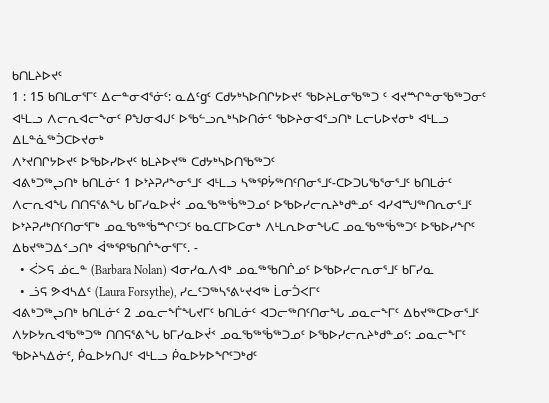ᑲᑎᒪᔨᐅᔪᑦ
1 : 15 ᑲᑎᒪᓂᕐᒥᑦ ᐃᓕᓐᓂᐊᕐᓃᑦ: ᓇᐃᑦgᑦ ᑕᑯᔭᒃᓴᐅᑎᒋᔭᐅᔪᑦ ᖃᐅᔨᒪᓂᖃᖅᑐ ᑦ ᐊᔪᙱᓐᓂᖃᖅᑐᓂᑦ ᐊᒻᒪᓗ ᐱᓕᕆᐊᓕᖕᓂᑦ ᑭᖑᓂᐊᒍᑦ ᐅᖃᓪᓗᕆᒃᓴᐅᑎᓃᑦ ᖃᐅᔨᓂᐊᕐᓗᑎᒃ ᒪᓕᒐᐅᔪᓂᒃ ᐊᒻᒪᓗ ᐃᒪᓐᓈᖅᑑᑕᐅᔪᓂᒃ
ᐱᔾᔪᑎᒋᔭᐅᔪᑦ ᐅᖃᐅᓯᐅᔪᑦ ᑲᒪᔨᐅᔪᖅ ᑕᑯᔭᒃᓴᐅᑎᖃᖅᑐᑦ
ᐊᕕᒃᑐᖅᖢᑎᒃ ᑲᑎᒪᓃᑦ 1 ᐅᔾᔨᕈᓱᖕᓂᕐᒧᑦ ᐊᒻᒪᓗ ᓴᖅᕿᔮᖅᑎᑦᑎᓂᕐᒧᑦ-ᑕᐅᑐᒐᖃᕐᓂᕐᒧᑦ ᑲᑎᒪᓃᑦ ᐱᓕᕆᐊᖓ ᑎᑎᕋᕐᕕᖓ ᑲᒥᓯᓇᐅᔫᑉ ᓄᓇᖃᖅᖄᖅᑐᓄᑦ ᐅᖃᐅᓯᓕᕆᔨᒃᑯᓐᓄᑦ ᐊᓯᐊᙳᖅᑎᕆᓂᕐᒧᑦ ᐅᔾᔨᕈᓱᒃᑎᑦᑎᓂᕐᒥᒃ ᓄᓇᖃᖅᖄᙱᑦᑐᑦ ᑲᓇᑕᒥᐅᑕᓂᒃ ᐱᒻᒪᕆᐅᓂᖓᑕ ᓄᓇᖃᖅᖄᖅᑐᑦ ᐅᖃᐅᓯᖏᑦ ᐃᑲᔪᖅᑐᐃᑉᓗᑎᒃ ᐋᖅᕿᖃᑎᒌᖕᓂᕐᒥᑦ. -
  • ᐹᐳᕋ ᓅᓚᓐ (Barbara Nolan) ᐊᓂᓯᓇᐱᐊᒃ ᓄᓇᖅᖃᑎᒌᓄᑦ ᐅᖃᐅᓯᓕᕆᓂᕐᒧᑦ ᑲᒥᓯᓇ
  • ᓘᕋ ᕗᐊᓴᐃᑦ (Laura Forsythe), ᓯᓚᑦᑐᖅᓴᕐᕕᒡᔪᐊᖅ ᒫᓂᑑᐸᒥᑦ
ᐊᕕᒃᑐᖅᖢᑎᒃ ᑲᑎᒪᓃᑦ 2 ᓄᓇᓕᖕᒦᖓᔪᒥᑦ ᑲᑎᒪᓃᑦ ᐊᑐᓕᖅᑎᑦᑎᓂᖓ ᓄᓇᓕᖕᒥᑦ ᐃᑲᔪᖅᑕᐅᓂᕐᒧᑦ ᐱᔭᐅᔭᕆᐊᖃᖅᑐᖅ ᑎᑎᕋᕐᕕᖓ ᑲᒥᓯᓇᐅᔫᑉ ᓄᓇᖃᖅᖄᖅᑐᓄᑦ ᐅᖃᐅᓯᓕᕆᔨᒃᑯᓐᓄᑦ: ᓄᓇᓕᖕᒥᑦ ᖃᐅᔨᓴᐃᓃᑦ, ᑮᓇᐅᔭᑎᒍᑦ ᐊᒻᒪᓗ ᑮᓇᐅᔭᐅᖏᑦᑐᒃᑯᑦ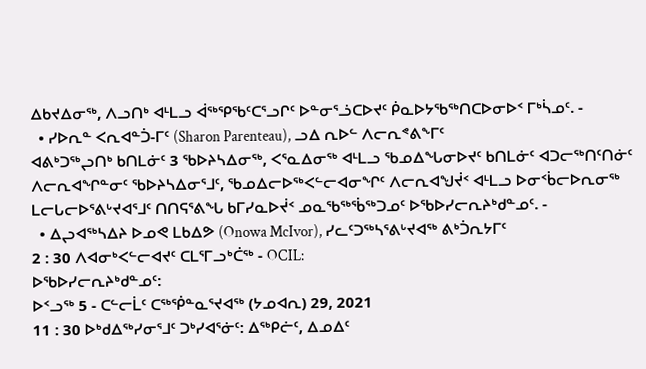ᐃᑲᔪᐃᓂᖅ, ᐱᓗᑎᒃ ᐊᒻᒪᓗ ᐋᖅᕿᖃᑦᑕᕐᓗᒋᑦ ᐅᓐᓂᕐᓘᑕᐅᔪᑦ ᑮᓇᐅᔭᖃᖅᑎᑕᐅᓂᐅᑉ ᒥᒃᓵᓄᑦ. -
  • ᓯᐅᕆᓐ ᐸᕆᐊᓐᑑ-ᒥᑦ (Sharon Parenteau), ᓗᐃ ᕆᐅᓪ ᐱᓕᕆᕝᕕᖕᒥᑦ
ᐊᕕᒃᑐᖅᖢᑎᒃ ᑲᑎᒪᓃᑦ 3 ᖃᐅᔨᓴᐃᓂᖅ, ᐸᕐᓇᐃᓂᖅ ᐊᒻᒪᓗ ᖃᓄᐃᖓᓂᐅᔪᑦ ᑲᑎᒪᓃᑦ ᐊᑐᓕᖅᑎᑦᑎᓃᑦ ᐱᓕᕆᐊᖏᓐᓂᑦ ᖃᐅᔨᓴᐃᓂᕐᒧᑦ, ᖃᓄᐃᓕᐅᖅᐸᓪᓕᐊᓂᖏᑦ ᐱᓕᕆᐊᖑᔫᑉ ᐊᒻᒪᓗ ᐅᓂᑉᑳᓕᐅᕆᓂᖅ ᒪᓕᒐᓕᐅᕐᕕᒡᔪᐊᕐᒧᑦ ᑎᑎᕋᕐᕕᖓ ᑲᒥᓯᓇᐅᔫᑉ ᓄᓇᖃᖅᖄᖅᑐᓄᑦ ᐅᖃᐅᓯᓕᕆᔨᒃᑯᓐᓄᑦ. -
  • ᐃᖢᐊᖅᓴᐃᔨ ᐅᓄᕙ ᒪᑲᐃᕗ (Onowa McIvor), ᓯᓚᑦᑐᖅᓴᕐᕕᒡᔪᐊᖅ ᕕᒃᑑᕆᔭᒥᑦ
2 : 30 ᐱᐊᓂᒃᐸᓪᓕᐊᔪᑦ ᑕᒪᕐᒥᓗᒃᑖᖅ - OCIL:
ᐅᖃᐅᓯᓕᕆᔨᒃᑯᓐᓄᑦ:
ᐅᑉᓗᖅ 5 - ᑕᓪᓕᒫᑦ ᑕᖅᖀᓐᓇᕐᔪᐊᖅ (ᔭᓄᐊᕆ) 29, 2021
11 : 30 ᐅᒃᑯᐃᖅᓯᓂᕐᒧᑦ ᑐᒃᓯᐊᕐᓃᑦ: ᐃᖅᑭᓖᑦ, ᐃᓄᐃᑦ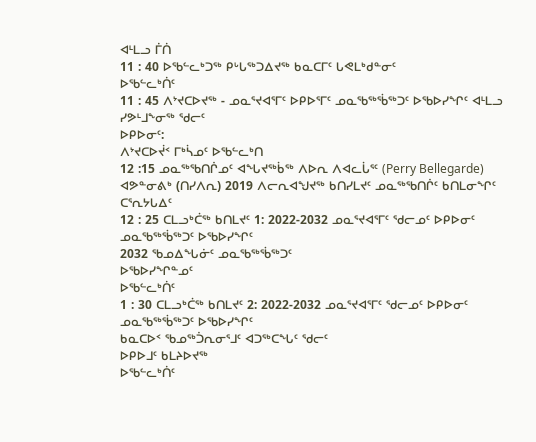ᐊᒻᒪᓗ ᒦᑏ
11 : 40 ᐅᖃᓪᓚᒃᑐᖅ ᑭᒡᒐᖅᑐᐃᔪᖅ ᑲᓇᑕᒥᑦ ᒐᕙᒪᒃᑯᓐᓂᑦ
ᐅᖃᓪᓚᒃᑏᑦ
11 : 45 ᐱᔾᔪᑕᐅᔪᖅ - ᓄᓇᕐᔪᐊᕐᒥᑦ ᐅᑭᐅᕐᒥᑦ ᓄᓇᖃᖅᖄᖅᑐᑦ ᐅᖃᐅᓯᖏᑦ ᐊᒻᒪᓗ ᓯᕗᒻᒧᖕᓂᖅ ᖁᓕᑦ
ᐅᑭᐅᓂᑦ:
ᐱᔾᔪᑕᐅᔫᑉ ᒥᒃᓵᓄᑦ ᐅᖃᓪᓚᒃᑎ
12 :15 ᓄᓇᖅᖃᑎᒌᓄᑦ ᐊᖓᔪᖅᑳᖅ ᐱᐅᕆ ᐱᐊᓚᒑᕐᑦ (Perry Bellegarde) ᐊᕗᓐᓂᕕᒃ (ᑎᓯᐱᕆ) 2019 ᐱᓕᕆᐊᖑᔪᖅ ᑲᑎᓯᒪᔪᑦ ᓄᓇᖅᖃᑎᒌᑦ ᑲᑎᒪᓂᖏᑦ ᑕᕐᕆᔭᒐᐃᑦ
12 : 25 ᑕᒪᓗᒃᑖᖅ ᑲᑎᒪᔪᑦ 1: 2022-2032 ᓄᓇᕐᔪᐊᕐᒥᑦ ᖁᓕᓄᑦ ᐅᑭᐅᓂᑦ ᓄᓇᖃᖅᖄᖅᑐᑦ ᐅᖃᐅᓯᖏᑦ
2032 ᖃᓄᐃᖓᓃᑦ ᓄᓇᖃᖅᖄᖅᑐᑦ
ᐅᖃᐅᓯᖏᓐᓄᑦ
ᐅᖃᓪᓚᒃᑏᑦ
1 : 30 ᑕᒪᓗᒃᑖᖅ ᑲᑎᒪᔪᑦ 2: 2022-2032 ᓄᓇᕐᔪᐊᕐᒥᑦ ᖁᓕᓄᑦ ᐅᑭᐅᓂᑦ ᓄᓇᖃᖅᖄᖅᑐᑦ ᐅᖃᐅᓯᖏᑦ
ᑲᓇᑕᐅᑉ ᖃᓄᖅᑑᕆᓂᕐᒧᑦ ᐊᑐᖅᑕᖓᑦ ᖁᓕᑦ
ᐅᑭᐅᒧᑦ ᑲᒪᔨᐅᔪᖅ
ᐅᖃᓪᓚᒃᑏᑦ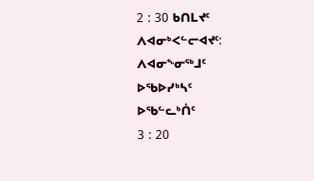2 : 30 ᑲᑎᒪᔪᑦ
ᐱᐊᓂᒃᐸᓪᓕᐊᔪᑦ:
ᐱᐊᓂᖕᓂᖅᒧᑦ ᐅᖃᐅᓯᒃᓴᑦ
ᐅᖃᓪᓚᒃᑏᑦ
3 : 20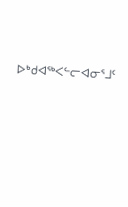ᐅᒃᑯᐊᖅᐸᓪᓕᐊᓂᕐᒧᑦ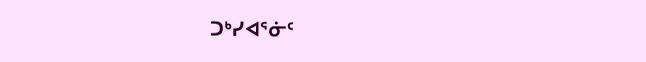ᑐᒃᓯᐊᕐᓃᑦ